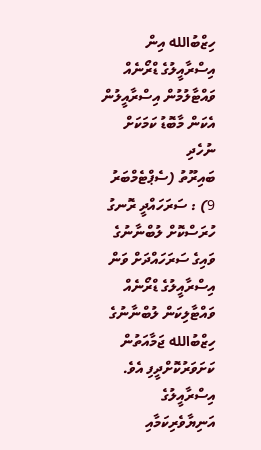ހިޒްބުالله އިން އިސްރާއީލުގެ ޑްރޯނެއް ވައްޓާލުމުން އިސްރާއީލުން އެކަން މާބޮޑު ކަމަކަށް ނުހެދި
ބައިރޫތު (ސެޕްޓެމްބަރު 9) : ސަރަހައްދީ ރޮނގު ހުރަސްކޮށް ލުބްނާނުގެ ވައިގެ ސަރަހައްދަށް ވަން އިސްރާއީލުގެ ޑްރޯނެއް ވައްޓާލިކަން ލުބްނާނުގެ ހިޒްބުالله ޖަމާއަތުން ކަށަވަރުކޮށްދީފި އެވެ.
އިސްރާއީލުގެ އަނިޔާވެރިކަމާއި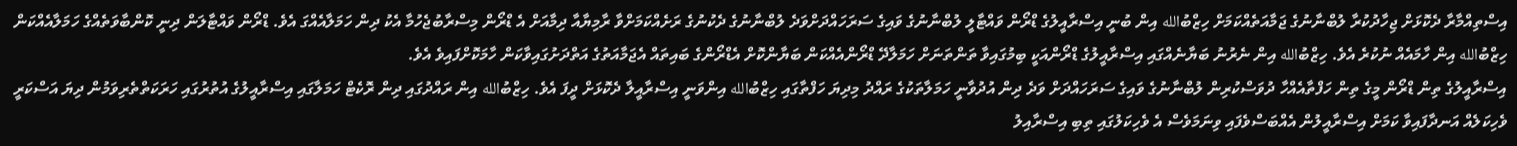އިސްތިއްމާރާ ދެކޮޅަށް ޖިހާދުކުރާ ލުބްނާނުގެ ޖަމާއަތެއްކަމަށް ހިޒްބުالله އިން ބުނީ އިސްރާއީލުގެ ޑްރޯން ވައްޓާލީ ލުބްނާނުގެ ވައިގެ ސަރަހައްދަށްވަދެ ލުބްނާނުގެ ދެކުނުގެ ރަށެއްކަމަށްވާ ރާމިޔާއާ ދިމާއަށް އެ ޑްރޯން މިސްރާބުޖެހުމާ އެކު ދިން ހަމަލާއެއްގަ އެވެ. ޑްރޯން ވައްޓާލަން ދިނީ ކޮންބާވަތެއްގެ ހަމަލާއެއްކަން ހިޒްބުالله އިން ހާމައެއް ނުކުރެ އެވެ. ހިޒްބުالله އިން ނެރުނު ބަޔާނެއްގައި އިސްރާއީލުގެ ޑްރޯންއަކީ ބިމުގައިވާ ތަންތަނަށް ހަމަލާދޭ ޑްރޯންއެއްކަން ބަޔާންކޮށް އެޑްރޯންގެ ބައިތައް އެޖަމާއަތުގެ އަތްދަށުގައިވާކަން ހާމަކޮށްފައިވެ އެވެ.
އިސްރާއީލުގެ ތިން ޑްރޯން މީގެ ތިން ހަފްތާއެއްހާ ދުވަސްކުރިން ލުބްނާނުގެ ވައިގެ ސަރަހައްދަށް ވަދެ ދިން އުދުވާނީ ހަމަލާތަކުގެ ރައްދު މިދިޔަ ހަފްތާގައި ހިޒްބުالله އިންވަނީ އިސްރާއީލާ ދެކޮޅަށް ދީފަ އެވެ. ހިޒްބުالله އިން ރައްދުގައި ދިން ރޮކެޓް ހަމަލާގައި އިސްރާއީލުގެ އުތުރުގައި ހަރަކަތްތެރިވަމުން ދިޔަ އަސްކަރީ ވެހިކަލެއް އަނދާފައިވާ ކަމަށް އިސްރާއީލުން އެއްބަސްވެފައި ވިނަމަވެސް އެ ވެހިކަލުގައި ތިބި އިސްރާއިލު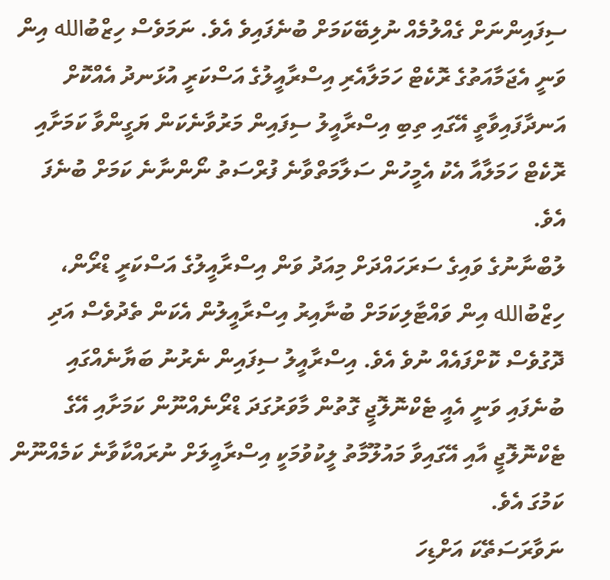ސިފައިންނަށް ގެއްލުމެއް ނުލިބޭކަމަށް ބުނެފައިވެ އެވެ. ނަމަވެސް ހިޒްބުالله އިން ވަނީ އެޖަމާއަތުގެ ރޮކެޓް ހަމަލާއެރި އިސްރާއީލުގެ އަސްކަރީ އުޅަނދު އެއްކޮށް އަނދާފައިވާތީ އޭގައި ތިބި އިސްރާއީލު ސިފައިން މަރުވާނެކަން ޔަގީންވާ ކަމަށާއި ރޮކެޓް ހަމަލާއާ އެކު އެމީހުން ސަލާމަތްވާނެ ފުރްސަތު ނޯންނާނެ ކަމަށް ބުނެފަ އެވެ.
ލުބްނާނުގެ ވައިގެ ސަރަހައްދަށް މިއަދު ވަން އިސްރާއީލުގެ އަސްކަރީ ޑްރޯން، ހިޒްބުالله އިން ވައްޓާލިކަމަށް ބުނާއިރު އިސްރާއީލުން އެކަން ތެދުވެސް އަދި ދޮގުވެސް ކޮށްފައެއް ނުވެ އެވެ. އިސްރާއީލު ސިފައިން ނެރުނު ބަޔާނެއްގައި ބުނެފައި ވަނީ އެއީ ޓެކްނޮލޮޖީ ގޮތުން މާވަރުގަދަ ޑްރޯނެއްނޫން ކަމަށާއި އޭގެ ޓެކްނޮލޮޖީ އާއި އޭގައިވާ މައުލޫމާތު ލީކުވުމަކީ އިސްރާއީލަށް ނުރައްކާވާނެ ކަމެއްނޫން ކަމުގަ އެވެ.
ނަވާރަސަތޭކަ އަށްޑިހަ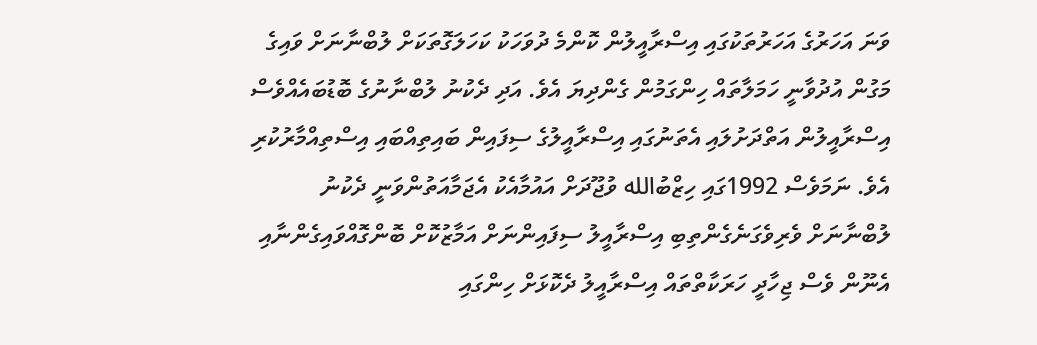ވަނަ އަހަރުގެ އަހަރުތަކުގައި އިސްރާއީލުން ކޮންމެ ދުވަހަކު ކަހަލަގޮތަކަށް ލުބްނާނަށް ވައިގެ މަގުން އުދުވާނީ ހަމަލާތައް ހިންގަމުން ގެންދިޔަ އެވެ. އަދި ދެކުނު ލުބްނާނުގެ ބޮޑުބައެއްވެސް އިސްރާއީލުން އަތްދަށުލައި އެތަނުގައި އިސްރާއީލުގެ ސިފައިން ބައިތިއްބައި އިސްތިއްމާރުކުރި އެވެ. ނަމަވެސް 1992ގައި ހިޒްބުالله ވުޖޫދަށް އައުމާއެކު އެޖަމާއަތުންވަނީ ދެކުނު ލުބްނާނަށް ވެރިވެގަނެގެންތިބި އިސްރާއީލު ސިފައިންނަށް އަމާޒުކޮށް ބޮންގޮއްވައިގެންނާއި އެނޫން ވެސް ޖިހާދީ ހަރަކާތްތައް އިސްރާއީލު ދެކޮޅަށް ހިންގައި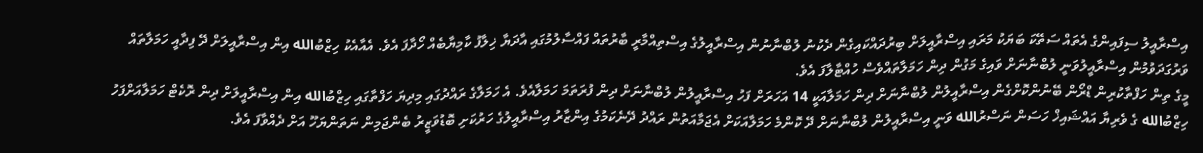އިސްރާއީލު ސިފައިންގެ އެތައް ސަތޭކަ ބަޔަކު މަރައި އިސްރާއީލަށް ބިރުދައްކައިގެން ދެކުނު ލުބްނާނުން އިސްރާއީލުގެ އިސްތިއްމާރީ ބާރުތައް ފައްސާލުމުގައި އާދަޔާ ޚިލާފު ކާމިޔާބެއް ހޯދާފަ އެވެ. އެއާއެކު ހިޒްބުالله އިން އިސްރާއީލަށް ދޭ ފިދާއީ ހަމަލާތައް ވަރުގަދަވުމުން އިސްރާއީލުވަނީ ލުބްނާނަށް ވައިގެ މަގުން ދިން ހަމަލާތައްވެސް ހުއްޓާލާފަ އެވެ.
މީގެ ތިން ހަފްތާކުރިން ޑްރޯން ބޭނުންކޮށްގެން އިސްރާއީލުން ލުބްނާނަށް ދިން ހަމަލާއަކީ 14 އަހަރަށް ފަހު އިސްރާއީލުން ލުބްނާނަށް ދިން ފުރަތަމަ ހަމަލާއެވެ. އެ ހަމަލާގެ ރައްދުގައި މިދިޔަ ހަފްތާގައި ހިޒްބުالله އިން އިސްރާއީލަށް ދިން ރޮކެޓް ހަމަލާއަށްފަހު ހިޒްބުالله ގެ ވެރިޔާ އައްޝައިޚް ހަސަން ނަސްރުالله ވަނީ އިސްރާއީލުން ލުބްނާނަށް ދޭ ކޮންމެ ހަމަލާއަކަށް އެޖަމާއަތުން ރައްދު ދޭނެކަމުގެ އިންޒާރު އިސްރާއީލުގެ ހަރުކަށި ބޮޑުވަޒީރު ބެންޖަމިން ނަތަންޔަހޫ އަށް ދެއްވާފަ އެވެ.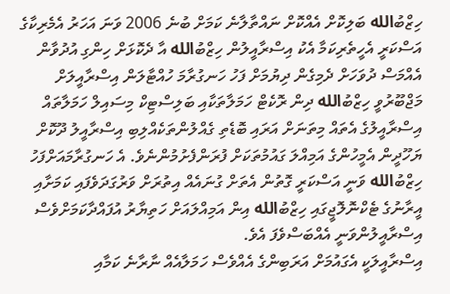ހިޒްބުالله ބަލިކޮށް އެއްކޮށް ނައްތާލާނެ ކަމަށް ބުނެ 2006 ވަނަ އަހަރު އެމެރިކާގެ އަސްކަރީ އެހީތެރިކަމާ އެކު އިސްރާއީލުން ހިޒްބުالله އާ ދެކޮޅަށް ހިންގި އުދުވާން އެއްމަސް ދުވަހަށް ދެމިގެން ދިޔުމަށް ފަހު ހަނގުރާމަ ހުއްޓާލަން އިސްރާއީލަށް މަޖްބޫރުވީ ހިޒްބުالله ދިން ރޮކެޓް ހަމަލާތަކާއި ބަލިސްޓިކް މިސައިލް ހަމަލާތައް އިސްރާއީލުގެ އެތައް މިތަނަށް އަރައި ބޮޑެތި ގެއްލުންތަކެއްލިބި އިސްރާއީލު ދޫކޮށް ޔަހޫދީން އެމީހުންގެ އަމިއްލަ ގައުމުތަކަށް ފުރަންފެށުމުންނެވެ. އެ ހަނގުރާމައަށްފަހު ހިޒްބުالله ވަނީ އަސްކަރީ ގޮތުން އެތަށް ގުނައެއް އިތުރަށް ވަރުގަދަވެފައި ކަމަށާއި އީރާނުގެ ޓެކްނޮލޮޖީގައި ހިޒްބުالله އިން އަމިއްލައަށް ހަތިޔާރު އުފައްދާކަމަށްވެސް އިސްރާއީލުންވަނީ އެއްބަސްވެފަ އެވެ.
އިސްރާއީލަކީ އެގައުމަށް އަރަބިންގެ އެއްވެސް ހަމަލާއެއް ނާރާނެ ކަމާއި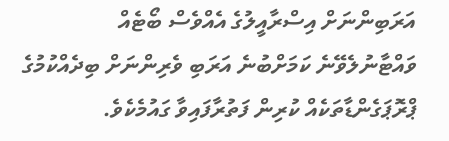އަރަބިންނަށް އިސްރާއީލުގެ އެއްވެސް ބޯޓެއް ވައްޓާނުލެވޭނެ ކަމަށްބުނެ އަރަބި ވެރިންނަށް ބިދެއްކުމުގެ ޕްރޮޕަގެންޑާތަކެއް ކުރިން ފަތުރާފައިވާ ގައުމެކެވެ.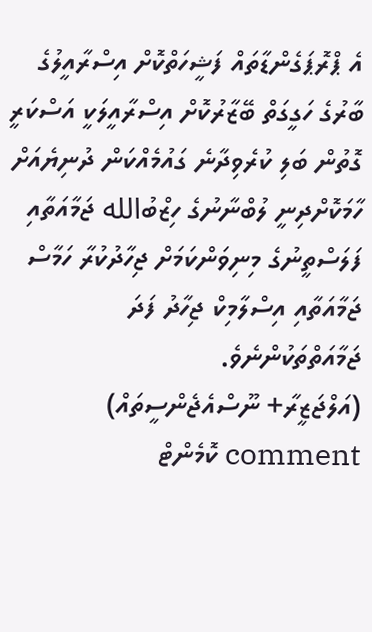އެ ޕްރޮޕަގެންޑާތައް ފަޝީހަތްކޮށް އިސްރާއީލުގެ ބާރުގެ ހަގީގަތް ބޭޒާރުކޮށް އިސްރާއީލަކީ އަސްކަރީ ގޮތުން ބަލި ކުރެވިދާނެ ގައުމެއްކަން ދުނިޔެއަށް ހާމަކޮށްދިނީ ލުބްނާނުގެ ހިޒްބުالله ޖަމާއަތާއި ފަލަސްތީނުގެ މިނިވަންކަމަށް ޖިހާދުކުރާ ހަމާސް ޖަމާއަތާއި އިސްލާމިކް ޖިހާދު ފަދަ ޖަމާއަތްތަކުންނެވެ.
(އަލްޖަޒީރާ+ ނޫސްއެޖެންސީތައް)
comment ކޮމެންޓް